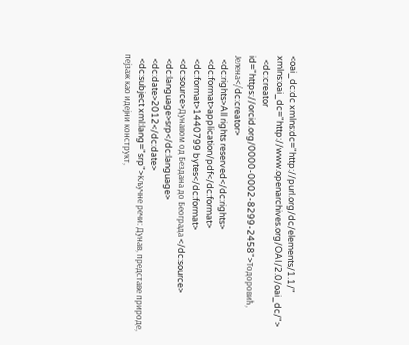<oai_dc:dc xmlns:dc="http://purl.org/dc/elements/1.1/" xmlns:oai_dc="http://www.openarchives.org/OAI/2.0/oai_dc/">
  <dc:creator id="https://orcid.org/0000-0002-8299-2458">Тодоровић, Јелена</dc:creator>
  <dc:rights>All rights reserved</dc:rights>
  <dc:format>application/pdf</dc:format>
  <dc:format>1440799 bytes</dc:format>
  <dc:source>Дунавом од Бездана до Београда </dc:source>
  <dc:language>srp</dc:language>
  <dc:date>2012</dc:date>
  <dc:subject xml:lang="srp">Кључне речи: Дунав, представе природе, пејзаж као идејни конструкт,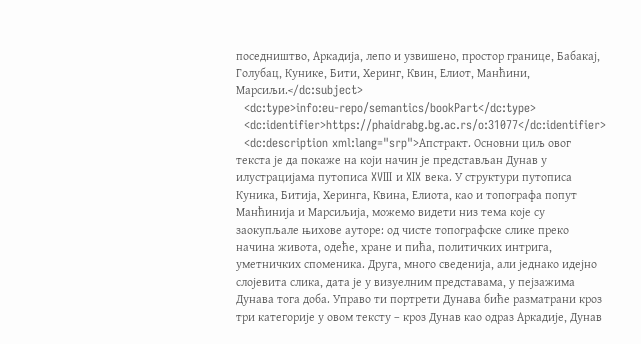поседништво, Аркадија, лепо и узвишено, простор границе, Бабакај, Голубац, Кунике, Бити, Херинг, Квин, Елиот, Манћини, Марсиљи.</dc:subject>
  <dc:type>info:eu-repo/semantics/bookPart</dc:type>
  <dc:identifier>https://phaidrabg.bg.ac.rs/o:31077</dc:identifier>
  <dc:description xml:lang="srp">Апстракт. Основни циљ овог текста је да покаже на који начин је представљан Дунав у илустрацијама путописа XVIII и XIX века. У структури путописа Куника, Битија, Херинга, Квина, Елиота, као и топографа попут Манћинија и Марсиљија, можемо видети низ тема које су заокупљале њихове ауторе: од чисте топографске слике преко начина живота, одеће, хране и пића, политичких интрига, уметничких споменика. Друга, много сведенија, али једнако идејно слојевита слика, дата је у визуелним представама, у пејзажима Дунава тога доба. Управо ти портрети Дунава биће разматрани кроз три категорије у овом тексту – кроз Дунав као одраз Аркадије, Дунав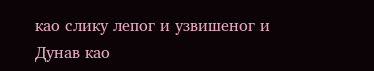као слику лепог и узвишеног и Дунав као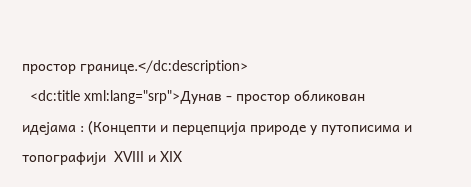простор границе.</dc:description>
  <dc:title xml:lang="srp">Дунав - простор обликован идејама : (Концепти и перцепција природе у путописима и топографији  XVIII и XIX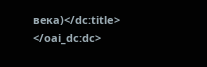века)</dc:title>
</oai_dc:dc>